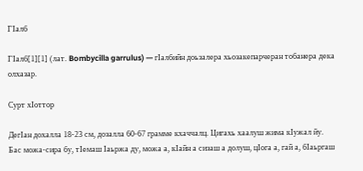ГӀалб

ГӀалб[1][1] (лат. Bombycilla garrulus) — гӀалбийн доьзалера хьозакепарчеран тобанера дека олхазар.

Сурт хӀоттор

ДегӀан дохалла 18-23 см, дозалла 60-67 грамме кхаччалц. Цигахь хаалуш жима кӀужал йу. Бас можа-сира бу, тӀемаш Ӏаьржа ду, можа а, кӀайн а сизаш а долуш, цӀога а, гай а, бӀаьргаш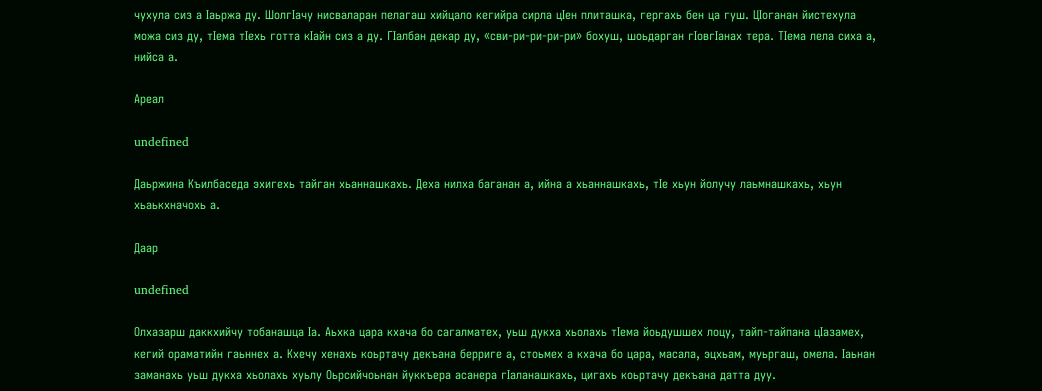чухула сиз а Ӏаьржа ду. ШолгӀачу нисваларан пелагаш хийцало кегийра сирла цӀен плиташка, гергахь бен ца гуш. ЦӀоганан йистехула можа сиз ду, тӀема тӀехь готта кӀайн сиз а ду. ГӀалбан декар ду, «сви-ри-ри-ри-ри» бохуш, шоьдарган гӀовгӀанах тера. ТӀема лела сиха а, нийса а.

Ареал

undefined

Даьржина Къилбаседа эхигехь тайган хьаннашкахь. Деха нилха баганан а, ийна а хьаннашкахь, тӀе хьун йолучу лаьмнашкахь, хьун хьаькхначохь а.

Даар

undefined

Олхазарш даккхийчу тобанашца Ӏа. Аьхка цара кхача бо сагалматех, уьш дукха хьолахь тӀема йоьдушшех лоцу, тайп-тайпана цӀазамех, кегий ораматийн гаьннех а. Кхечу хенахь коьртачу декъана берриге а, стоьмех а кхача бо цара, масала, эцхьам, муьргаш, омела. Ӏаьнан заманахь уьш дукха хьолахь хуьлу Оьрсийчоьнан йуккъера асанера гӀаланашкахь, цигахь коьртачу декъана датта дуу.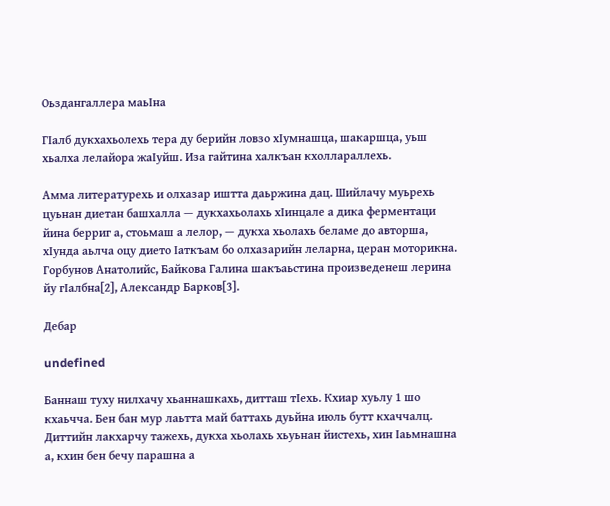Оьздангаллера маьӀна

ГӀалб дукхахьолехь тера ду берийн ловзо хӀумнашца, шакаршца, уьш хьалха лелайора жаӀуйш. Иза гайтина халкъан кхоллараллехь.

Амма литературехь и олхазар иштта даьржина дац. Шийлачу муьрехь цуьнан диетан башхалла — дукхахьолахь хӀинцале а дика ферментаци йина берриг а, стоьмаш а лелор, — дукха хьолахь беламе до авторша, хӀунда аьлча оцу дието Ӏаткъам бо олхазарийн леларна, церан моторикна. Горбунов Анатолийс, Байкова Галина шакъаьстина произведенеш лерина йу гӀалбна[2], Александр Барков[3].

Дебар

undefined

Баннаш туху нилхачу хьаннашкахь, дитташ тӀехь. Кхиар хуьлу 1 шо кхаьчча. Бен бан мур лаьтта май баттахь дуьйна июль бутт кхаччалц. Диттийн лакхарчу тажехь, дукха хьолахь хьуьнан йистехь, хин Ӏаьмнашна а, кхин бен бечу парашна а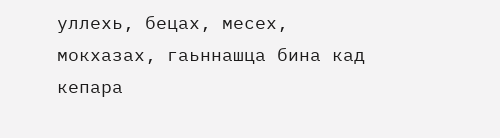уллехь, бецах, месех, мокхазах, гаьннашца бина кад кепара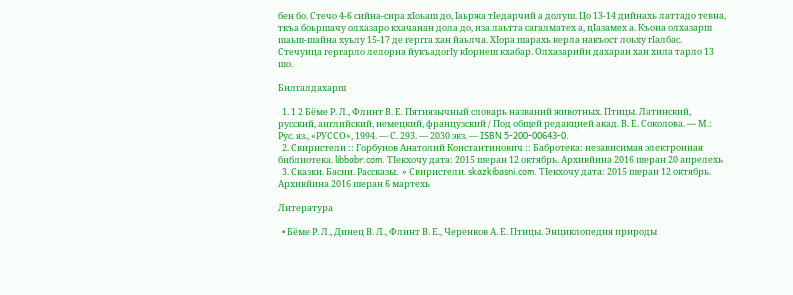бен бо. Стечо 4-6 сийна-сира хӀоьаш до, Ӏаьржа тӀедарчий а долуш. Цо 13-14 дийнахь латтадо тевна, ткъа боьршачу олхазаро кхачанан дола до, иза лаьтта сагалматех а, цӀазамех а. Къона олхазарш шаьш-шайна хуьлу 15-17 де гергга хан йаьлча. ХӀора шарахь керла накъост лоьху гӀалбас. Стечунца гергарло лелорна йукъадогӀу кӀорнеш кхабар. Олхазарийн дахаран хан хила тарло 13 шо.

Билгалдахарш

  1. 1 2 Бёме Р. Л., Флинт В. Е. Пятиязычный словарь названий животных. Птицы. Латинский, русский, английский, немецкий, французский / Под общей редакцией акад. В. Е. Соколова. — М.: Рус. яз., «РУССО», 1994. — С. 293. — 2030 экз. — ISBN 5-200-00643-0.
  2. Свиристели :: Горбунов Анатолий Константинович :: Бабротека: независимая электронная библиотека. libbabr.com. ТӀекхочу дата: 2015 шеран 12 октябрь. Архивйина 2016 шеран 20 апрелехь
  3. Сказки. Басни. Рассказы.  » Свиристели. skazkibasni.com. ТӀекхочу дата: 2015 шеран 12 октябрь. Архивйина 2016 шеран 6 мартехь

Литература

  • Бёме Р. Л., Динец В. Л., Флинт В. Е., Черенков А. Е. Птицы. Энциклопедия природы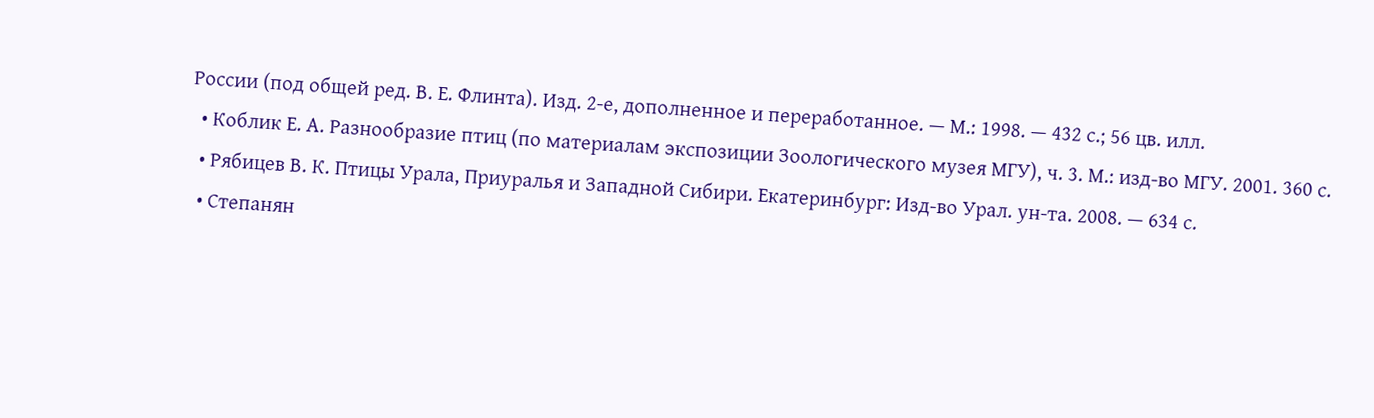России (под общей ред. В. Е. Флинта). Изд. 2-е, дополненное и переработанное. — М.: 1998. — 432 с.; 56 цв. илл.
  • Коблик Е. А. Разнообразие птиц (по материалам экспозиции Зоологического музея МГУ), ч. 3. М.: изд-во МГУ. 2001. 360 с.
  • Рябицев В. К. Птицы Урала, Приуралья и Западной Сибири. Екатеринбург: Изд-во Урал. ун-та. 2008. — 634 с.
  • Степанян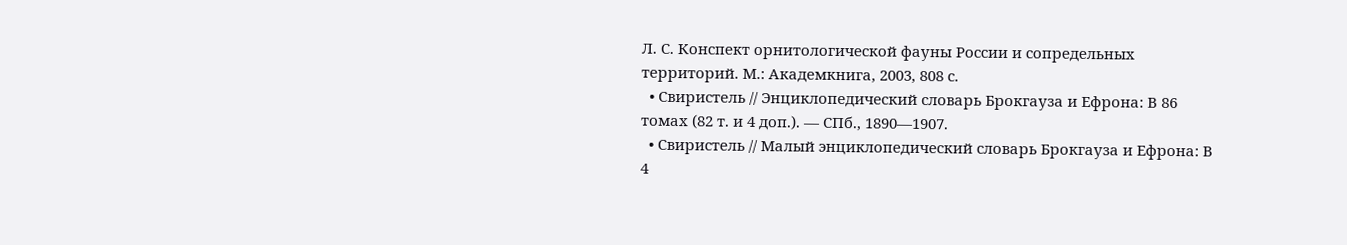Л. С. Конспект орнитологической фауны России и сопредельных территорий. М.: Академкнига, 2003, 808 с.
  • Свиристель // Энциклопедический словарь Брокгауза и Ефрона: В 86 томах (82 т. и 4 доп.). — СПб., 1890—1907.
  • Свиристель // Малый энциклопедический словарь Брокгауза и Ефрона: В 4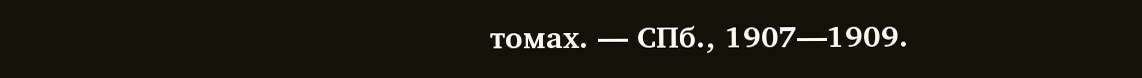томах. — СПб., 1907—1909.